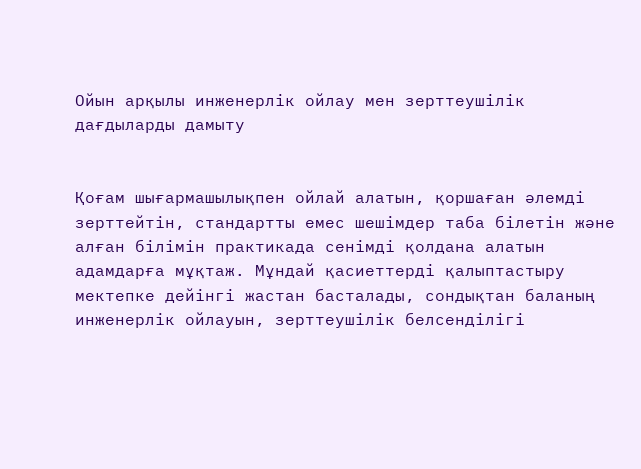Ойын арқылы инженерлік ойлау мен зерттеушілік дағдыларды дамыту


Қоғам шығармашылықпен ойлай алатын, қоршаған әлемді зерттейтін, стандартты емес шешімдер таба білетін және алған білімін практикада сенімді қолдана алатын адамдарға мұқтаж. Мұндай қасиеттерді қалыптастыру мектепке дейінгі жастан басталады, сондықтан баланың инженерлік ойлауын, зерттеушілік белсенділігі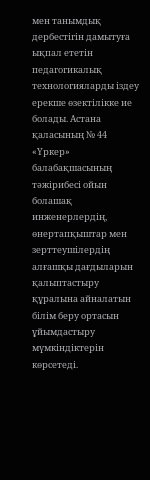мен танымдық дербестігін дамытуға ықпал ететін педагогикалық технологияларды іздеу ерекше өзектілікке ие болады. Астана қаласының № 44 «Үркер» балабақшасының тәжірибесі ойын болашақ инженерлердің, өнертапқыштар мен зерттеушілердің алғашқы дағдыларын қалыптастыру құралына айналатын білім беру ортасын ұйымдастыру мүмкіндіктерін көрсетеді.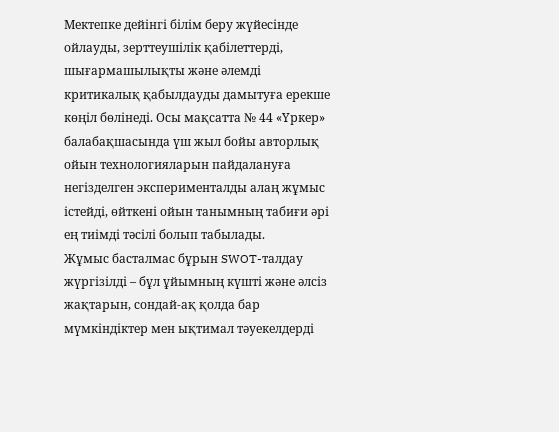Мектепке дейінгі білім беру жүйесінде ойлауды, зерттеушілік қабілеттерді, шығармашылықты және әлемді критикалық қабылдауды дамытуға ерекше көңіл бөлінеді. Осы мақсатта № 44 «Үркер» балабақшасында үш жыл бойы авторлық ойын технологияларын пайдалануға негізделген эксперименталды алаң жұмыс істейді, өйткені ойын танымның табиғи әрі ең тиімді тәсілі болып табылады.
Жұмыс басталмас бұрын SWOT-талдау жүргізілді – бұл ұйымның күшті және әлсіз жақтарын, сондай-ақ қолда бар мүмкіндіктер мен ықтимал тәуекелдерді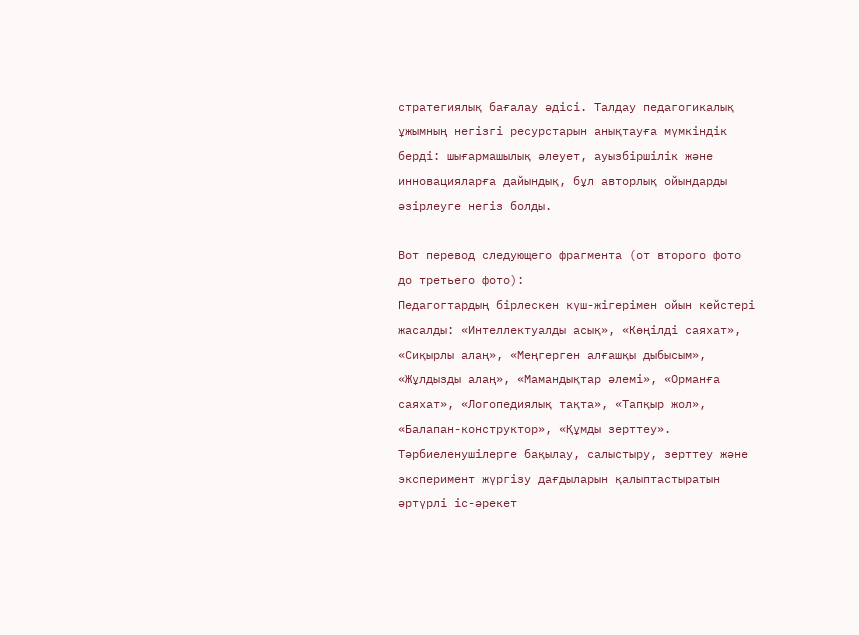стратегиялық бағалау әдісі. Талдау педагогикалық ұжымның негізгі ресурстарын анықтауға мүмкіндік берді: шығармашылық әлеует, ауызбіршілік және инновацияларға дайындық, бұл авторлық ойындарды әзірлеуге негіз болды.

Вот перевод следующего фрагмента (от второго фото до третьего фото):
Педагогтардың бірлескен күш-жігерімен ойын кейстері жасалды: «Интеллектуалды асық», «Көңілді саяхат», «Сиқырлы алаң», «Меңгерген алғашқы дыбысым», «Жұлдызды алаң», «Мамандықтар әлемі», «Орманға саяхат», «Логопедиялық тақта», «Тапқыр жол», «Балапан-конструктор», «Құмды зерттеу». Тәрбиеленушілерге бақылау, салыстыру, зерттеу және эксперимент жүргізу дағдыларын қалыптастыратын әртүрлі іс-әрекет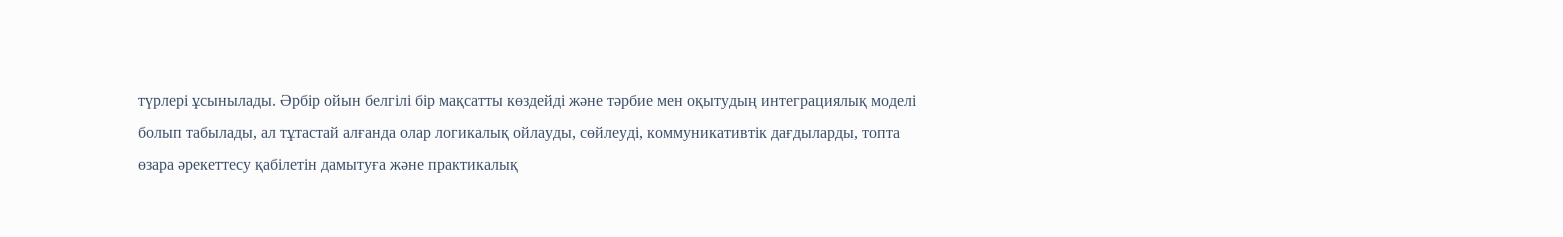түрлері ұсынылады. Әрбір ойын белгілі бір мақсатты көздейді және тәрбие мен оқытудың интеграциялық моделі болып табылады, ал тұтастай алғанда олар логикалық ойлауды, сөйлеуді, коммуникативтік дағдыларды, топта өзара әрекеттесу қабілетін дамытуға және практикалық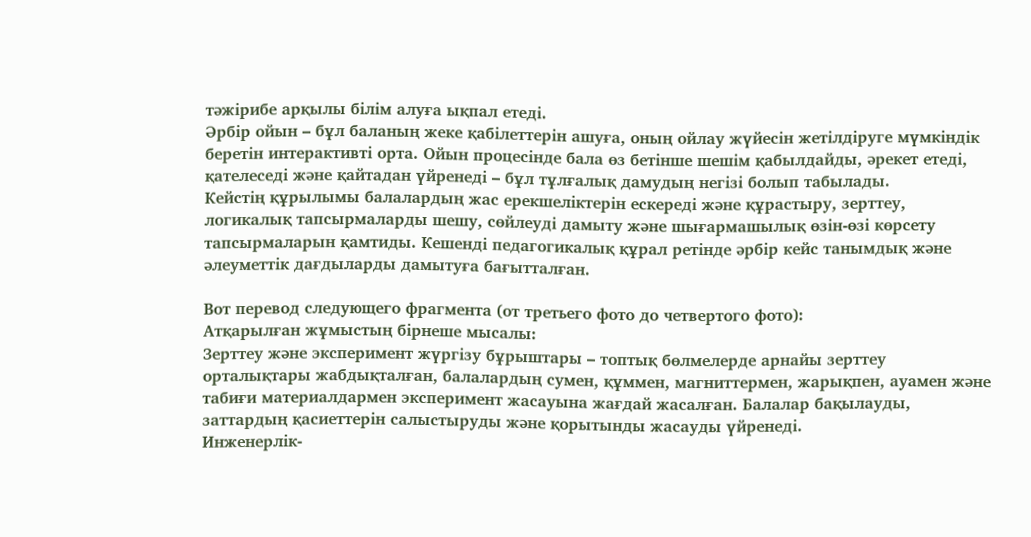тәжірибе арқылы білім алуға ықпал етеді.
Әрбір ойын – бұл баланың жеке қабілеттерін ашуға, оның ойлау жүйесін жетілдіруге мүмкіндік беретін интерактивті орта. Ойын процесінде бала өз бетінше шешім қабылдайды, әрекет етеді, қателеседі және қайтадан үйренеді – бұл тұлғалық дамудың негізі болып табылады.
Кейстің құрылымы балалардың жас ерекшеліктерін ескереді және құрастыру, зерттеу, логикалық тапсырмаларды шешу, сөйлеуді дамыту және шығармашылық өзін-өзі көрсету тапсырмаларын қамтиды. Кешенді педагогикалық құрал ретінде әрбір кейс танымдық және әлеуметтік дағдыларды дамытуға бағытталған.

Вот перевод следующего фрагмента (от третьего фото до четвертого фото):
Атқарылған жұмыстың бірнеше мысалы:
Зерттеу және эксперимент жүргізу бұрыштары – топтық бөлмелерде арнайы зерттеу орталықтары жабдықталған, балалардың сумен, құммен, магниттермен, жарықпен, ауамен және табиғи материалдармен эксперимент жасауына жағдай жасалған. Балалар бақылауды, заттардың қасиеттерін салыстыруды және қорытынды жасауды үйренеді.
Инженерлік-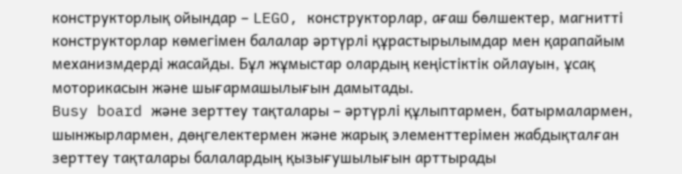конструкторлық ойындар – LEGO, конструкторлар, ағаш бөлшектер, магнитті конструкторлар көмегімен балалар әртүрлі құрастырылымдар мен қарапайым механизмдерді жасайды. Бұл жұмыстар олардың кеңістіктік ойлауын, ұсақ моторикасын және шығармашылығын дамытады.
Busy board және зерттеу тақталары – әртүрлі құлыптармен, батырмалармен, шынжырлармен, дөңгелектермен және жарық элементтерімен жабдықталған зерттеу тақталары балалардың қызығушылығын арттырады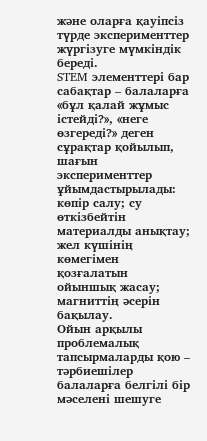және оларға қауіпсіз түрде эксперименттер жүргізуге мүмкіндік береді.
STEM элементтері бар сабақтар – балаларға «бұл қалай жұмыс істейді?», «неге өзгереді?» деген сұрақтар қойылып, шағын эксперименттер ұйымдастырылады: көпір салу; су өткізбейтін материалды анықтау; жел күшінің көмегімен қозғалатын ойыншық жасау; магниттің әсерін бақылау.
Ойын арқылы проблемалық тапсырмаларды қою – тәрбиешілер балаларға белгілі бір мәселені шешуге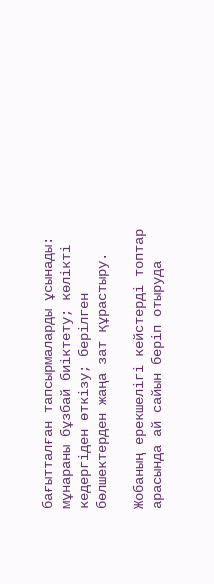бағытталған тапсырмаларды ұсынады: мұнараны бұзбай биіктету; көлікті кедергіден өткізу; берілген бөлшектерден жаңа зат құрастыру.

Жобаның ерекшелігі кейстерді топтар арасында ай сайын беріп отыруда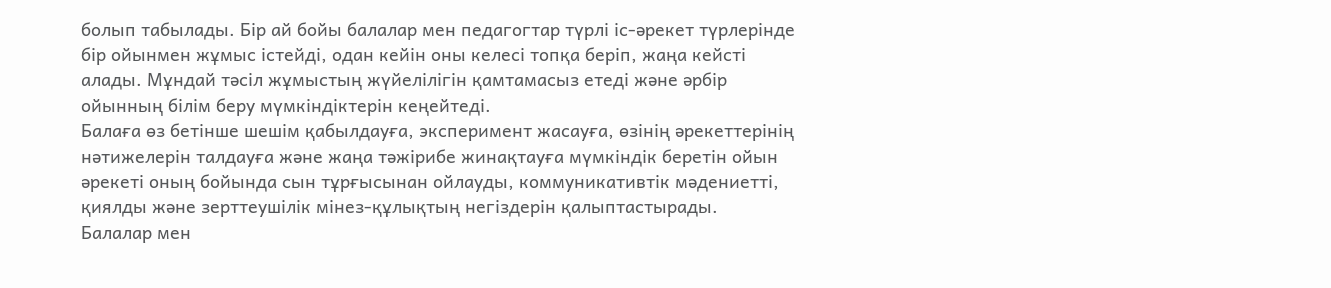болып табылады. Бір ай бойы балалар мен педагогтар түрлі іс-әрекет түрлерінде бір ойынмен жұмыс істейді, одан кейін оны келесі топқа беріп, жаңа кейсті алады. Мұндай тәсіл жұмыстың жүйелілігін қамтамасыз етеді және әрбір ойынның білім беру мүмкіндіктерін кеңейтеді.
Балаға өз бетінше шешім қабылдауға, эксперимент жасауға, өзінің әрекеттерінің нәтижелерін талдауға және жаңа тәжірибе жинақтауға мүмкіндік беретін ойын әрекеті оның бойында сын тұрғысынан ойлауды, коммуникативтік мәдениетті, қиялды және зерттеушілік мінез-құлықтың негіздерін қалыптастырады.
Балалар мен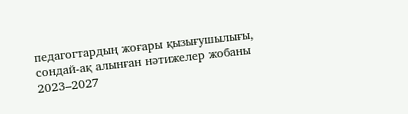педагогтардың жоғары қызығушылығы, сондай-ақ алынған нәтижелер жобаны 2023–2027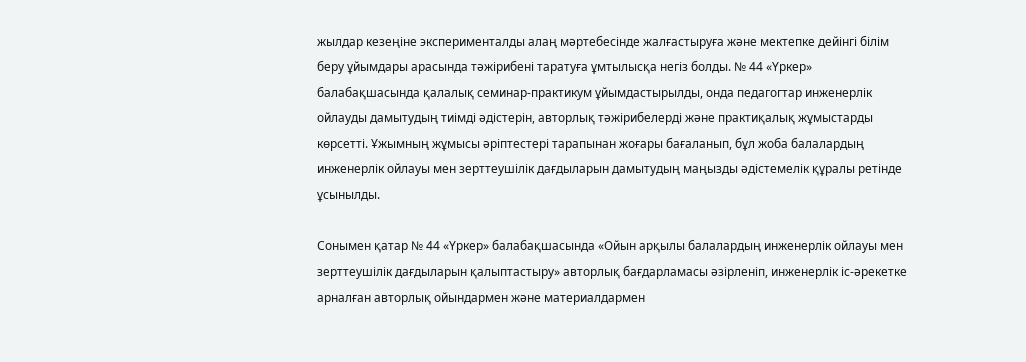жылдар кезеңіне эксперименталды алаң мәртебесінде жалғастыруға және мектепке дейінгі білім беру ұйымдары арасында тәжірибені таратуға ұмтылысқа негіз болды. № 44 «Үркер» балабақшасында қалалық семинар-практикум ұйымдастырылды, онда педагогтар инженерлік ойлауды дамытудың тиімді әдістерін, авторлық тәжірибелерді және практиқалық жұмыстарды көрсетті. Ұжымның жұмысы әріптестері тарапынан жоғары бағаланып, бұл жоба балалардың инженерлік ойлауы мен зерттеушілік дағдыларын дамытудың маңызды әдістемелік құралы ретінде ұсынылды.

Сонымен қатар № 44 «Үркер» балабақшасында «Ойын арқылы балалардың инженерлік ойлауы мен зерттеушілік дағдыларын қалыптастыру» авторлық бағдарламасы әзірленіп, инженерлік іс-әрекетке арналған авторлық ойындармен және материалдармен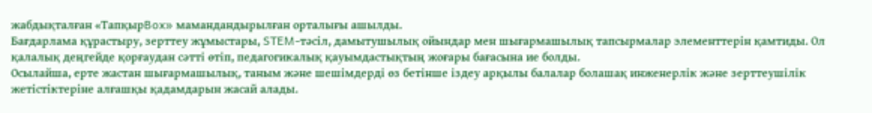жабдықталған «ТапқырBox» мамандандырылған орталығы ашылды.
Бағдарлама құрастыру, зерттеу жұмыстары, STEM-тәсіл, дамытушылық ойындар мен шығармашылық тапсырмалар элементтерін қамтиды. Ол қалалық деңгейде қорғаудан сәтті өтіп, педагогикалық қауымдастықтың жоғары бағасына ие болды.
Осылайша, ерте жастан шығармашылық, таным және шешімдерді өз бетінше іздеу арқылы балалар болашақ инженерлік және зерттеушілік жетістіктеріне алғашқы қадамдарын жасай алады.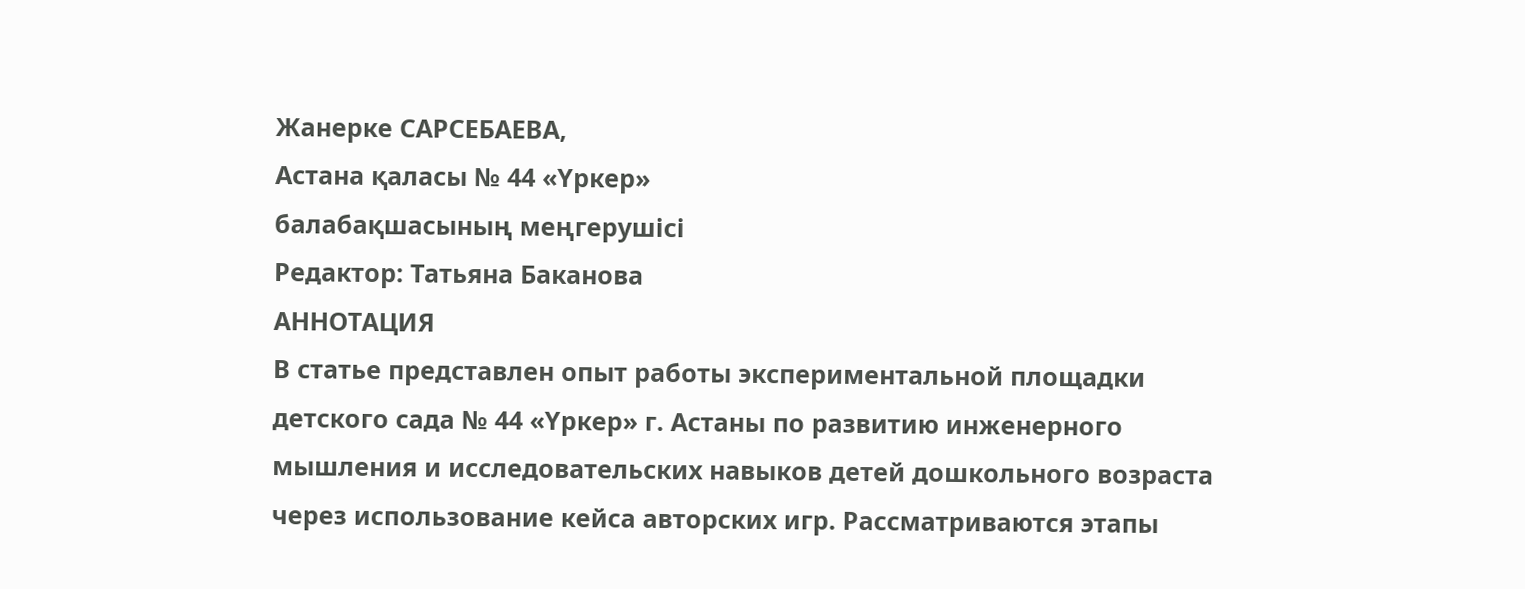Жанерке САРСЕБАЕВА,
Астана қаласы № 44 «Үркер»
балабақшасының меңгерушісі
Редактор: Татьяна Баканова
АННОТАЦИЯ
В статье представлен опыт работы экспериментальной площадки детского сада № 44 «Үркер» г. Астаны по развитию инженерного мышления и исследовательских навыков детей дошкольного возраста через использование кейса авторских игр. Рассматриваются этапы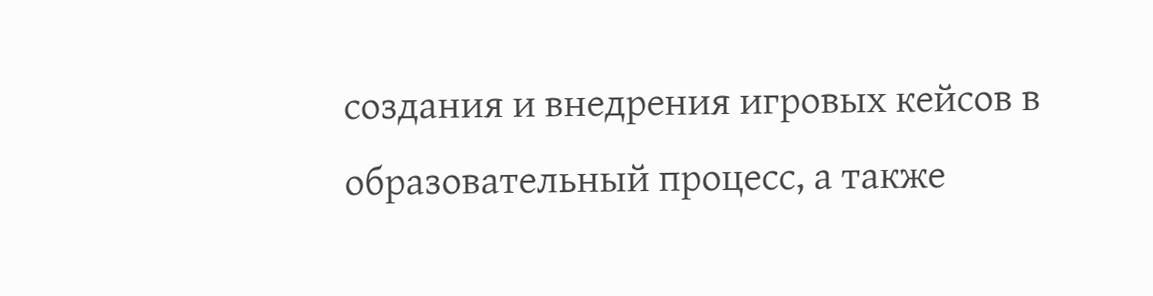создания и внедрения игровых кейсов в образовательный процесс, а также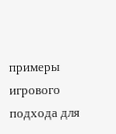примеры игрового подхода для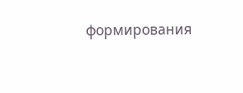формирования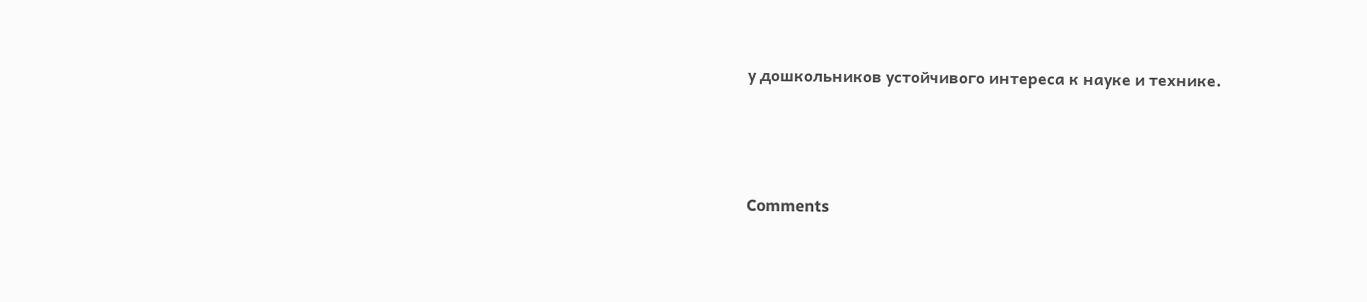у дошкольников устойчивого интереса к науке и технике.




Comments